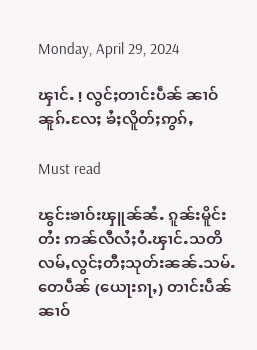Monday, April 29, 2024

ၾၢင်ႉ ! လွင်ႈတၢင်းပဵၼ် ၼၢဝ်ၼူၵ်ႉလႄႈ ၶႆႈလိူတ်ႈဢွၵ်ႇ

Must read

ၽွင်းၶၢဝ်းၾူၼ်ၼႆႉ ၵူၼ်းမိူင်းတႆး ဢၼ်လီလႆႈဝႆႉၾၢင်ႉသတိ လမ်ႇလွင်ႈတီႈသုတ်းၼၼ်ႉသမ်ႉ တေပဵၼ် (ယေႃးၵႃႇ) တၢင်းပဵၼ် ၼၢဝ်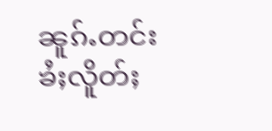ၼူၵ်ႉတင်း ၶႆႈလိူတ်ႈ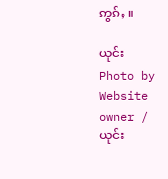ဢွၵ်ႇ ။

ယုင်း
Photo by Website owner / ယုင်း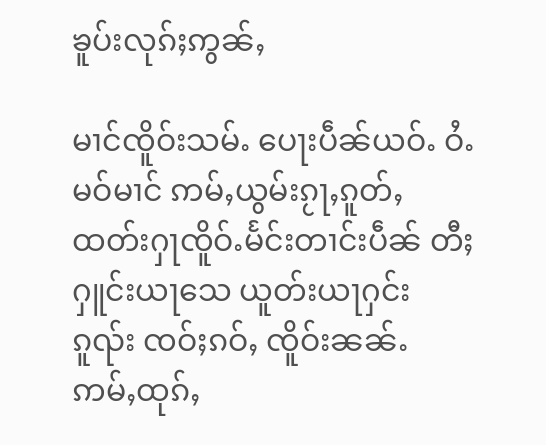ၶူပ်းလုၵ်ႈဢွၼ်ႇ

မၢင်ၸိူဝ်းသမ်ႉ ပေႃးပဵၼ်ယဝ်ႉ ဝႆႉမဝ်မၢင် ဢမ်ႇယွမ်းၵႂႃႇၵူတ်ႇထတ်းႁႃၸိူဝ်ႉမႅင်းတၢင်းပဵၼ် တီႈႁူင်းယႃသေ ယူတ်းယႃႁင်း ၵူၺ်း ၸဝ်ႈၵဝ်ႇ ၸိူဝ်းၼၼ်ႉ ဢမ်ႇထုၵ်ႇ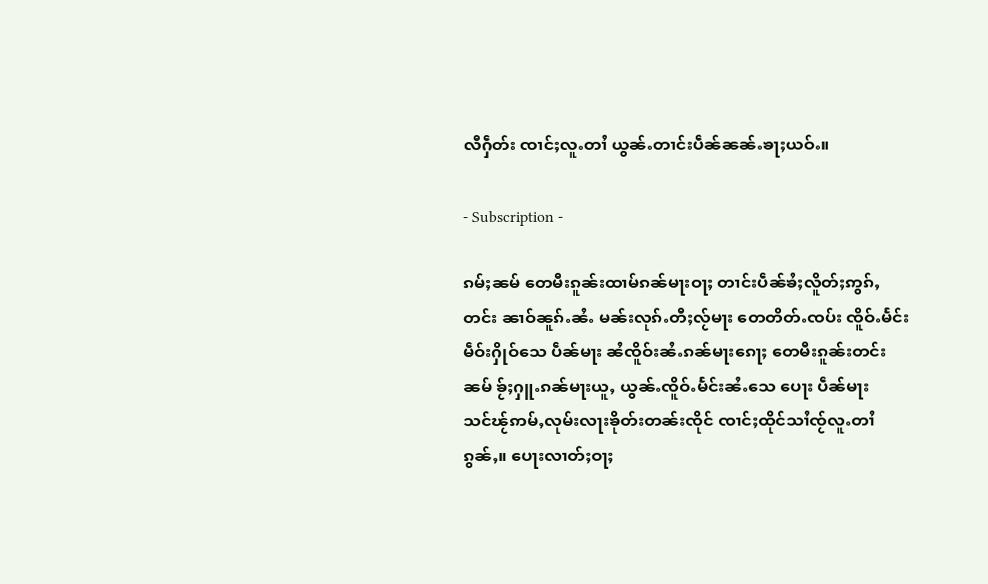လီႁဵတ်း ၸၢင်ႈလူႉတၢႆ ယွၼ်ႉတၢင်းပဵၼ်ၼၼ်ႉၶႃႈယဝ်ႉ။

- Subscription -

ၵမ်ႈၼမ် တေမီးၵူၼ်းထၢမ်ၵၼ်မႃးဝႃႈ တၢင်းပဵၼ်ၶႆႈလိူတ်ႈဢွၵ်ႇတင်း ၼၢဝ်ၼူၵ်ႉၼႆႉ မၼ်းလုၵ်ႉတီႈလႂ်မႃး တေတိတ်ႉၸပ်း ၸိူဝ်ႉမႅင်းမဵဝ်းႁိုဝ်သေ ပဵၼ်မႃး ၼႆၸိူဝ်းၼႆႉၵၼ်မႃးၵေႃႈ တေမီးၵူၼ်းတင်းၼမ် ၶႂ်ႈႁူႉၵၼ်မႃးယူႇ ယွၼ်ႉၸိူဝ်ႉမႅင်းၼႆႉသေ ပေႃး ပဵၼ်မႃး သင်ၽႂ်ဢမ်ႇလုမ်းလႃးၶိုတ်းတၼ်းၸိုင် ၸၢင်ႈထိုင်သၢႆၸႂ်လူႉတၢႆၵွၼ်ႇ။ ပေႃးလၢတ်ႈဝႃႈ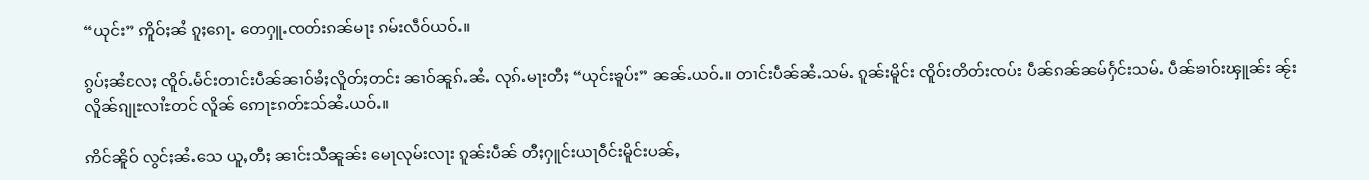“ယုင်း” ဢိူဝ်ႈၼႆ ၵူႈၵေႃႉ တေႁူႉၸတ်းၵၼ်မႃး ၵမ်းလဵဝ်ယဝ်ႉ။

ၵွပ်ႈၼႆလႄႈ ၸိူဝ်ႉမႅင်းတၢင်းပဵၼ်ၼၢဝ်ၶႆႈလိူတ်ႈတင်း ၼၢဝ်ၼူၵ်ႉၼႆႉ လုၵ်ႉမႃးတီႈ “ယုင်းၶူပ်း” ၼၼ်ႉယဝ်ႉ။ တၢင်းပဵၼ်ၼႆႉသမ်ႉ ၵူၼ်းမိူင်း ၸိူဝ်းတိတ်းၸပ်း ပဵၼ်ၵၼ်ၼမ်ႁႅင်းသမ်ႉ ပဵၼ်ၶၢဝ်းၾူၼ်း ၼႂ်းလိူၼ်ၵျုႊလၢႆႊတင် လိူၼ် ဢေႃႊၵတ်ႊသ်ၼႆႉယဝ်ႉ။

ဢိင်ၼိူဝ် လွင်ႈၼႆႉသေ ယူႇတီႈ ၼၢင်းသီၼူၼ်း မေႃလုမ်းလႃး ၵူၼ်းပဵၼ် တီႈႁူင်းယႃဝဵင်းမိူင်းပၼ်ႇ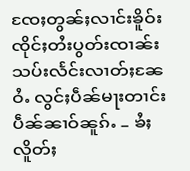ၸႄႈတွၼ်ႈလၢင်းၶိူဝ်း ၸိုင်ႈတႆးပွတ်းၸၢၼ်း သပ်းလႅင်းလၢတ်ႈၼႄဝႆႉ လွင်ႈပဵၼ်မႃးတၢင်းပဵၼ်ၼၢဝ်ၼူၵ်ႉ – ၶႆႈလိူတ်ႈ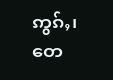ဢွၵ်ႇ၊ တေ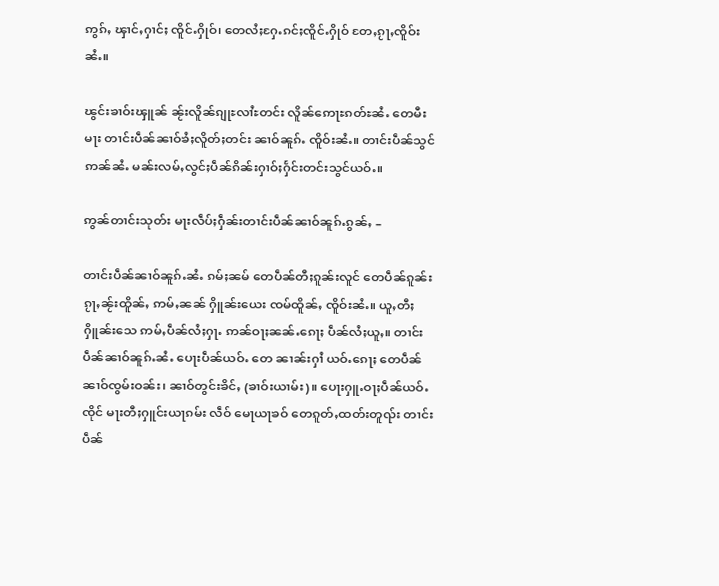ဢွၵ်ႇ ၾၢင်ႇႁၢင်ႈ ၸိူင်ႉႁိုဝ်၊ တေလႆႈႁႄႉၵင်ႈၸိူင်ႉႁိုဝ် တႄႇၵႂႃႇၸိူဝ်းၼႆႉ။

ၽွင်းၶၢဝ်းၾူၼ် ၼႂ်းလိူၼ်ၵျုႊလၢႆႊတင်း လိူၼ်ဢေႃႊၵတ်ႊၼႆႉ တေမီးမႃး တၢင်းပဵၼ်ၼၢဝ်ၶႆႈလိူတ်ႈတင်း ၼၢဝ်ၼူၵ်ႉ ၸိူဝ်းၼႆႉ။ တၢင်းပဵၼ်သွင်ဢၼ်ၼႆႉ မၼ်းလမ်ႇလွင်ႈပဵၼ်ၵိၼ်းႁၢဝ်ႈႁႅင်းတင်းသွင်ယဝ်ႉ။

ဢွၼ်တၢင်းသုတ်း မႃးလဵပ်ႈႁဵၼ်းတၢင်းပဵၼ်ၼၢဝ်ၼူၵ်ႉၵွၼ်ႇ –

တၢင်းပဵၼ်ၼၢဝ်ၼူၵ်ႉၼႆႉ ၵမ်ႈၼမ် တေပဵၼ်တီႈၵူၼ်းလူင် တေပဵၼ်ၵူၼ်းၵႂႃႇၼႂ်းထိူၼ်ႇ ဢမ်ႇၼၼ် ႁိူၼ်းယေး ၸမ်ထိူၼ်ႇ ၸိူဝ်းၼႆႉ။ ယူႇတီႈႁိူၼ်းသေ ဢမ်ႇပဵၼ်လႆႈႁႃႉ ဢၼ်ဝႃႈၼၼ်ႉၵေႃႈ ပဵၼ်လႆႈယူႇ။ တၢင်းပဵၼ်ၼၢဝ်ၼူၵ်ႉၼႆႉ ပေႃးပဵၼ်ယဝ်ႉ တေ ၼၢၼ်းႁၢႆ ယဝ်ႉၵေႃႈ တေပဵၼ်ၼၢဝ်ၸွမ်းဝၼ်း၊ ၼၢဝ်တွင်းၶိင်ႇ (ၶၢဝ်းယၢမ်း)။ ပေႃးႁူႉဝႃႈပဵၼ်ယဝ်ႉၸိုင် မႃးတီႈႁူင်းယႃၵမ်း လဵဝ် မေႃယႃၶဝ် တေၵူတ်ႇထတ်းတူၺ်း တၢင်းပဵၼ်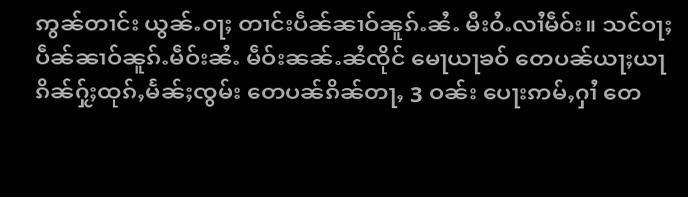ဢွၼ်တၢင်း ယွၼ်ႉဝႃႈ တၢင်းပဵၼ်ၼၢဝ်ၼူၵ်ႉၼႆႉ မီးဝႆႉလၢႆမဵဝ်း။ သင်ဝႃႈ ပဵၼ်ၼၢဝ်ၼူၵ်ႉမဵဝ်းၼႆႉ မဵဝ်းၼၼ်ႉၼႆၸိုင် မေႃယႃၶဝ် တေပၼ်ယႃႈယႃၵိၼ်ႁႂ်ႈထုၵ်ႇမႅၼ်ႈၸွမ်း တေပၼ်ၵိၼ်တႃႇ 3 ဝၼ်း ပေႃးဢမ်ႇႁၢႆ တေ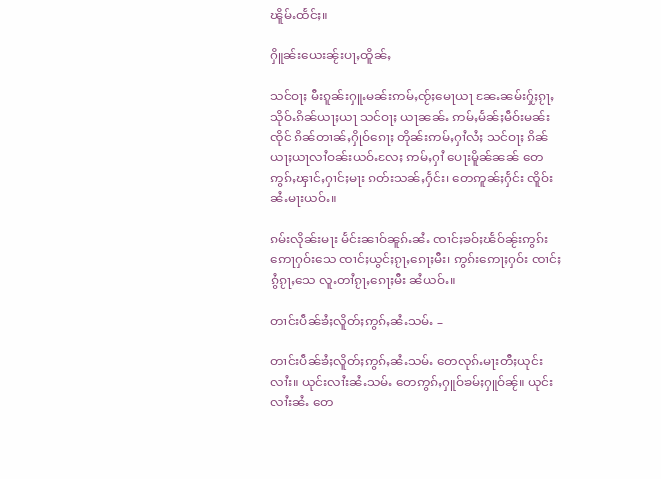ၽိူမ်ႉထႅင်ႈ။

ႁိူၼ်းယေးၼႂ်းပႃႇထိူၼ်ႇ

သင်ဝႃႈ မီးၵူၼ်းႁူႉမၼ်းဢမ်ႇၸႂ်ႈမေႃယႃ ၼႄႉၼမ်းႁႂ်ႈၵႂႃႇသိုဝ်ႉၵိၼ်ယႃႈယႃ သင်ဝႃႈ ယႃၼၼ်ႉ ဢမ်ႇမႅၼ်ႈမဵဝ်းမၼ်း ၸိုင် ၵိၼ်တၢၼ်ႇႁိုဝ်ၵေႃႈ တိုၼ်းဢမ်ႇႁၢႆလႆႈ သင်ဝႃႈ ၵိၼ်ယႃႈယႃလၢႆဝၼ်းယဝ်ႉလႄႈ ဢမ်ႇႁၢႆ ပေႃးမိူၼ်ၼၼ် တေ ဢွၵ်ႇၾၢင်ႇႁၢင်ႈမႃး ၵတ်းသၼ်ႇႁႅင်း၊ တေဢူၼ်ႈႁႅင်း ၸိူဝ်းၼႆႉမႃးယဝ်ႉ။

ၵမ်းလိုၼ်းမႃး မႅင်းၼၢဝ်ၼူၵ်ႉၼႆႉ ၸၢင်ႈၶဝ်ႈၽႅဝ်ၼႂ်းဢွၵ်းဢေႃႁဝ်းသေ ၸၢင်ႈယွင်ႈၵႂႃႇၵေႃႈမီး၊ ဢွၵ်းဢေႃႈႁဝ်း ၸၢင်ႈၵွႆၵႂႃႇသေ လူႉတၢႆၵႂႃႇၵေႃႈမီး ၼႆယဝ်ႉ။

တၢင်းပဵၼ်ၶႆႈလိူတ်ႈဢွၵ်ႇၼႆႉသမ်ႉ –

တၢင်းပဵၼ်ၶႆႈလိူတ်ႈဢွၵ်ႇၼႆႉသမ်ႉ တေလုၵ်ႉမႃးတီႈယုင်းလၢႆး။ ယုင်းလၢႆးၼႆႉသမ်ႉ တေဢွၵ်ႇႁူဝ်ၶမ်ႈႁူဝ်ၼႂ်။ ယုင်းလၢႆးၼႆႉ တေ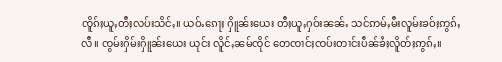ၸိူၵ်ႈယူႇတီႈလပ်းသိင်ႇ။ ယဝ်ႉၵေႃႈ ႁိူၼ်းယေး တီႈယူႇႁဝ်းၼၼ်ႉ သင်ဢမ်ႇမီးလူမ်းၶဝ်ႈဢွၵ်ႇလီ။ ၸွမ်းႁိမ်းႁိူၼ်းယေး ယုင်း လိူင်ႇၼမ်ၸိုင် တေၸၢင်ႈၸပ်းတၢင်းပဵၼ်ၶႆႈလိူတ်ႈဢွၵ်ႇ။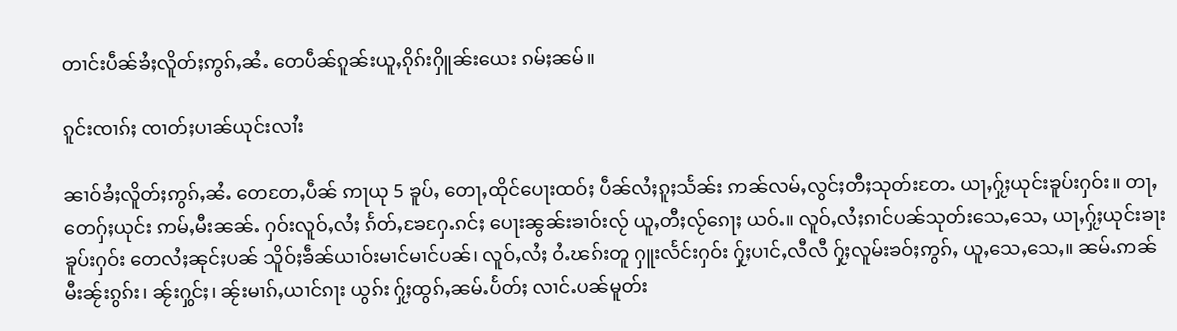တၢင်းပဵၼ်ၶႆႈလိူတ်ႈဢွၵ်ႇၼႆႉ တေပဵၼ်ၵူၼ်းယူႇၵိုၵ်းႁိူၼ်းယေး ၵမ်ႈၼမ်။

ၵူင်းၸၢၵ်ႈ ၸၢတ်ႈပၢၼ်ယုင်းလၢႆး

ၼၢဝ်ၶႆႈလိူတ်ႈဢွၵ်ႇၼႆႉ တေတႄႇပဵၼ် ဢႃယု 5 ၶူပ်ႇ တေႃႇထိုင်ပေႃးထဝ်ႈ ပဵၼ်လႆႈၵူႈသႅၼ်း ဢၼ်လမ်ႇလွင်ႈတီႈသုတ်းတႄႉ ယႃႇႁႂ်ႈယုင်းၶူပ်းႁဝ်း။ တႃႇတေႁ်ႈယုင်း ဢမ်ႇမီးၼၼ်ႉ ႁဝ်းလူဝ်ႇလႆႈ ၵႅတ်ႇၶႄႁႄႉၵင်ႈ ပေႃးၼွၼ်းၶၢဝ်းလႂ် ယူႇတီႈလႂ်ၵေႃႈ ယဝ်ႉ။ လူဝ်ႇလႆႈၵၢင်ပၼ်သုတ်းသေႇသေႇ ယႃႇႁႂ်ႈယုင်းၶႃးၶူပ်းႁဝ်း တေလႆႈၼုင်ႈပၼ် သိူဝ်ႈၶဵၼ်ယၢဝ်းမၢင်မၢင်ပၼ်၊ လူဝ်ႇလႆႈ ဝႆႉၽၵ်းတူ ႁူးလႅင်းႁဝ်း ႁႂ်ႈပၢင်ႇလီလီ ႁႂ်ႈလူမ်းၶဝ်ႈဢွၵ်ႇ ယူႇသေႇသေႇ။ ၼမ်ႉဢၼ်မီးၼႂ်းၵွၵ်း၊ ၼႂ်းႁွင်ႈ၊ ၼႂ်းမၢၵ်ႇယၢင်ၵႃး ယွၵ်း ႁႂ်ႈထွၵ်ႇၼမ်ႉပႅတ်ႈ လၢင်ႉပၼ်မူတ်း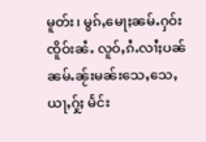မူတ်း၊ မွၵ်ႇမေႃႈၼမ်ႉႁဝ်းၸိူဝ်းၼႆႉ လူဝ်ႇၵႆႉလၢႆႈပၼ် ၼမ်ႉၼႂ်းမၼ်းသေႇသေႇ ယႃႇႁႂ်ႈ မႅင်း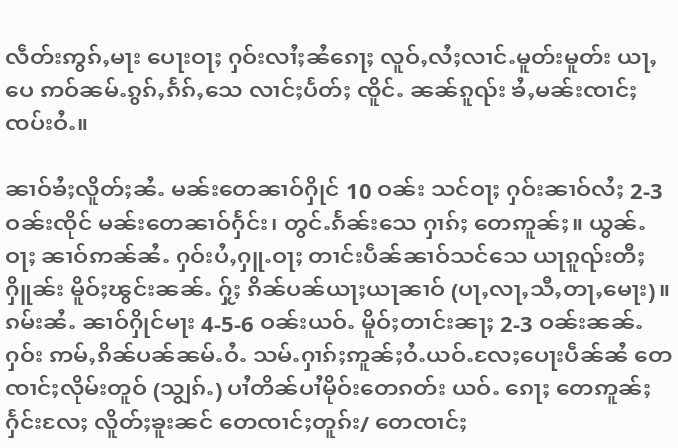လဵတ်းဢွၵ်ႇမႃး ပေႃးဝႃႈ ႁဝ်းလၢႆႈၼႆၵေႃႈ လူဝ်ႇလႆႈလၢင်ႉမူတ်းမူတ်း ယႃႇပေ ဢဝ်ၼမ်ႉၵွၵ်ႇၵႅၵ်ႇသေ လၢင်ႈပႅတ်ႈ ၸိူင်ႉ ၼၼ်ၵူၺ်း ၶႆႇမၼ်းၸၢင်ႈၸပ်းဝႆႉ။

ၼၢဝ်ၶႆႈလိူတ်ႈၼႆႉ မၼ်းတေၼၢဝ်ႁိုင် 10 ဝၼ်း သင်ဝႃႈ ႁဝ်းၼၢဝ်လႆႈ 2-3 ဝၼ်းၸိုင် မၼ်းတေၼၢဝ်ႁႅင်း၊ တွင်ႉၵႅၼ်းသေ ႁၢၵ်ႈ တေဢူၼ်ႈ။ ယွၼ်ႉဝႃႈ ၼၢဝ်ဢၼ်ၼႆႉ ႁဝ်းပႆႇႁူႉဝႃႈ တၢင်းပဵၼ်ၼၢဝ်သင်သေ ယႃၵူၺ်းတီႈႁိူၼ်း မိူဝ်ႈၽွင်းၼၼ်ႉ ႁႂ်ႈ ၵိၼ်ပၼ်ယႃႈယႃၼၢဝ် (ပႃႇလႃႇသီႇတႃႇမေႃး)။ ၵမ်းၼႆႉ ၼၢဝ်ႁိုင်မႃး 4-5-6 ဝၼ်းယဝ်ႉ မိူဝ်ႈတၢင်းၼႃႈ 2-3 ဝၼ်းၼၼ်ႉ ႁဝ်း ဢမ်ႇၵိၼ်ပၼ်ၼမ်ႉဝႆႉ သမ်ႉႁၢၵ်ႈဢူၼ်ႈဝႆႉယဝ်ႉလႄႈပေႃးပဵၼ်ၼႆ တေၸၢင်ႈလိုမ်းတူဝ် (သျွၵ်ႉ) ပၢႆတိၼ်ပၢႆမိုဝ်းတေၵတ်း ယဝ်ႉ ၵေႃႈ တေဢူၼ်ႈႁႅင်းလႄႈ လိူတ်ႈၶူးၼင် တေၸၢင်ႈတူၵ်း/ တေၸၢင်ႈ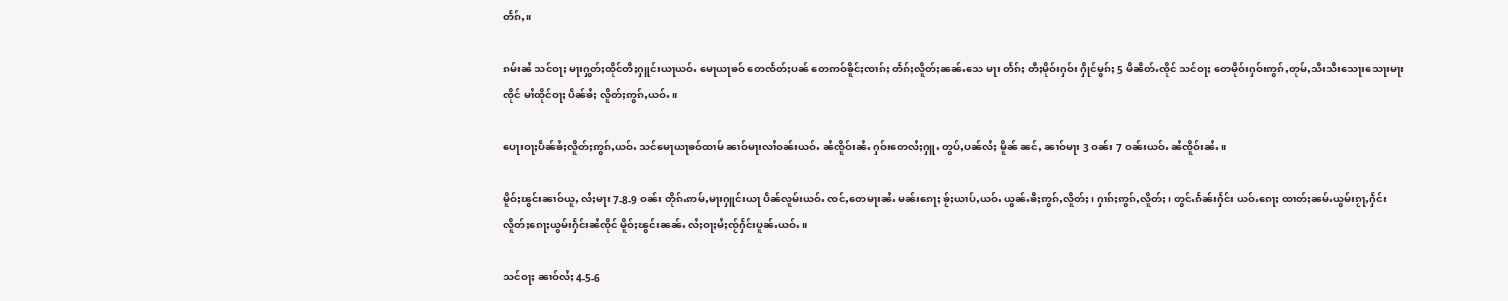တႅၵ်ႇ။

ၵမ်းၼႆ သင်ဝႃႈ မႃးႁွတ်ႈထိုင်တီႈႁူင်းယႃယဝ်ႉ မေႃယႃၶဝ် တေၸႅတ်ႈပၼ် တေဢဝ်ၶိူင်ႈၸၢၵ်ႈ တႅၵ်ႈလိူတ်ႈၼၼ်ႉသေ မႃး တႅၵ်ႈ တီႈမိုဝ်းႁဝ်း ႁိုင်မွၵ်ႈ 5 မိၼိတ်ႉၸိုင် သင်ဝႃႈ တေမိုဝ်းႁဝ်းဢွၵ်ႇတုမ်ႇသီးသီးသေႃးသေႃးမႃးၸိုင် မၢႆထိုင်ဝႃႈ ပဵၼ်ၶႆႈ လိူတ်ႈဢွၵ်ႇယဝ်ႉ။

ပေႃးဝႃႈပဵၼ်ၶႆႈလိူတ်ႈဢွၵ်ႇယဝ်ႉ သင်မေႃယႃၶဝ်ထၢမ် ၼၢဝ်မႃးလၢႆဝၼ်းယဝ်ႉ ၼႆၸိူဝ်းၼႆႉ ႁဝ်းတေလႆႈႁူႉ တွပ်ႇပၼ်လႆႈ မိူၼ် ၼင်ႇ ၼၢဝ်မႃး 3 ဝၼ်း 7 ဝၼ်းယဝ်ႉ ၼႆၸိူဝ်းၼႆႉ။

မိူဝ်ႈၽွင်းၼၢဝ်ယူႇ လႆႈမႃး 7-8-9 ဝၼ်း တိုၵ်ႉဢမ်ႇမႃးႁူင်းယႃ ပဵၼ်လူမ်းယဝ်ႉ ၸင်ႇတေမႃးၼႆႉ မၼ်းၵေႃႈ ၶႂ်ႈယၢပ်ႇယဝ်ႉ ယွၼ်ႉၶီႈဢွၵ်ႇလိူတ်ႈ၊ ႁၢၵ်ႈဢွၵ်ႇလိူတ်ႈ၊ တွင်ႉၵႅၼ်းႁႅင်း ယဝ်ႉၵေႃႈ ထၢတ်ႈၼမ်ႉယွမ်းၵႂႃႇႁႅင်း လိူတ်ႈၵေႃႈယွမ်းႁႅင်းၼႆၸိုင် မိူဝ်ႈၽွင်းၼၼ်ႉ လႆႈဝႃႈမႆႈၸႂ်ႁႅင်းပူၼ်ႉယဝ်ႉ။

သင်ဝႃႈ ၼၢဝ်လႆႈ 4-5-6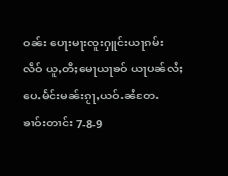ဝၼ်း ပေႃးမႃးၸူးႁူင်းယႃၵမ်းလဵဝ် ယူႇတီႈမေႃယႃၶဝ် ယႃပၼ်လႆႈ ပေႉမႅင်းမၼ်းၵႂႃႇယဝ်ႉၼႆတႄႉ ၶၢဝ်းတၢင်း 7-8-9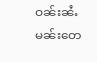ဝၼ်းၼႆႉ မၼ်းတေ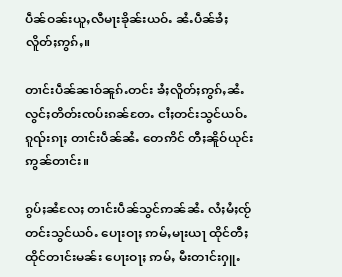ပဵၼ်ဝၼ်းယူႇလီမႃးၶိုၼ်းယဝ်ႉ ၼႆႉပဵၼ်ၶႆႈလိူတ်ႈဢွၵ်ႇ။

တၢင်းပဵၼ်ၼၢဝ်ၼူၵ်ႉတင်း ၶႆႈလိူတ်ႈဢွၵ်ႇၼႆႉ လွင်ႈတိတ်းၸပ်းၵၼ်တႄႉ ငၢႆႈတင်းသွင်ယဝ်ႉ ၵူၺ်းၵႃႈ တၢင်းပဵၼ်ၼႆႉ တေဢိင် တီႈၼိူဝ်ယုင်းဢွၼ်တၢင်း။

ၵွပ်ႈၼႆလႄႈ တၢင်းပဵၼ်သွင်ဢၼ်ၼႆႉ လႆႈမႆႈၸႂ်တင်းသွင်ယဝ်ႉ ပေႃးဝႃႈ ဢမ်ႇမႃးယႃ ထိုင်တီႈထိုင်တၢင်းမၼ်း ပေႃးဝႃႈ ဢမ်ႇ မီးတၢင်းႁူႉ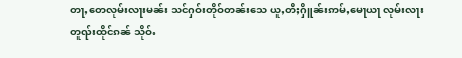တႃႇတေလုမ်းလႃးမၼ်း သင်ႁဝ်းတိုဝ်တၼ်းသေ ယူႇတီႈႁိူၼ်းဢမ်ႇမေႃယႃ လုမ်းလႃးတူၺ်းထိုင်ၵၼ် သိုဝ်ႉ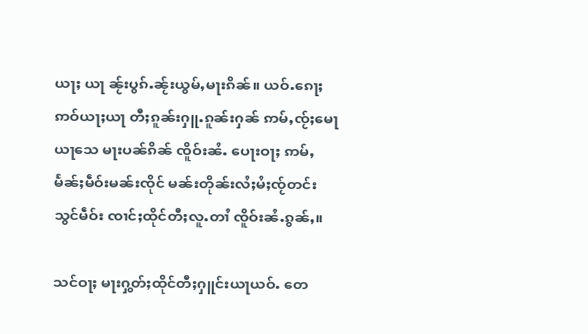ယႃႈ ယႃ ၼႂ်းပွၵ်ႉၼႂ်းယွမ်ႇမႃးၵိၼ်။ ယဝ်ႉၵေႃႈ ဢဝ်ယႃႈယႃ တီႈၵူၼ်းႁူႉၵူၼ်းႁၼ် ဢမ်ႇၸႂ်ႈမေႃယႃသေ မႃးပၼ်ၵိၼ် ၸိူဝ်းၼႆႉ ပေႃးဝႃႈ ဢမ်ႇမႅၼ်ႈမဵဝ်းမၼ်းၸိုင် မၼ်းတိုၼ်းလႆႈမႆႈၸႂ်တင်းသွင်မဵဝ်း ၸၢင်ႈထိုင်တီႈလူႉတၢႆ ၸိူဝ်းၼႆႉၵွၼ်ႇ။

သင်ဝႃႈ မႃးႁွတ်ႈထိုင်တီႈႁူင်းယႃယဝ်ႉ တေ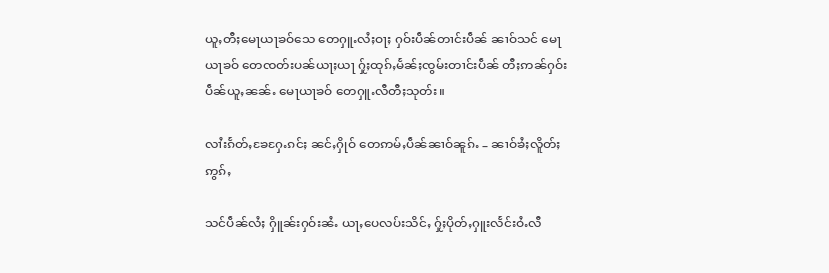ယူႇတီႈမေႃယႃၶဝ်သေ တေႁူႉလႆႈဝႃႈ ႁဝ်းပဵၼ်တၢင်းပဵၼ် ၼၢဝ်သင် မေႃယႃၶဝ် တေၸတ်းပၼ်ယႃႈယႃ ႁႂ်ႈထုၵ်ႇမႅၼ်ႈၸွမ်းတၢင်းပဵၼ် တီႈဢၼ်ႁဝ်းပဵၼ်ယူႇၼၼ်ႉ မေႃယႃၶဝ် တေႁူႉလီတီႈသုတ်း။

လၢႆးၵႅတ်ႇၶႄႁႄႉၵင်ႈ ၼင်ႇႁိုဝ် တေဢမ်ႇပဵၼ်ၼၢဝ်ၼူၵ်ႉ – ၼၢဝ်ၶႆႈလိူတ်ႈဢွၵ်ႇ

သင်ပဵၼ်လႆႈ ႁိူၼ်းႁဝ်းၼႆႉ ယႃႇပေလပ်းသိင်ႇ ႁႂ်ႈပိုတ်ႇႁူးလႅင်းဝႆႉလီ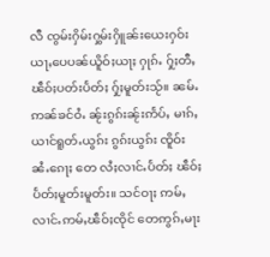လီ ၸွမ်းႁိမ်းႁွမ်းႁိူၼ်းယေးႁဝ်း ယႃႇပေပၼ်ယိူဝ်ႈယႃႈ ႁုၵ်ႉ ႁႂ်ႈတီႇၽဵဝ်ႈပတ်းပႅတ်ႈ ႁႂ်ႈမူတ်းသႂ်။ ၼမ်ႉဢၼ်ၶင်ဝႆႉ ၼႂ်းၵွၵ်းၼႂ်းဢႅပ်ႇ မၢၵ်ႇယၢင်ရူတ်ႉယွၵ်း ၵွၵ်းယွၵ်း ၸိူဝ်းၼႆႉၵေႃႈ တေ လႆႈလၢင်ႉပႅတ်ႈ ၽဵဝ်ႈပႅတ်ႈမူတ်းမူတ်း။ သင်ဝႃႈ ဢမ်ႇလၢင်ႉဢမ်ႇၽဵဝ်ႈၸိုင် တေဢွၵ်ႇမႃး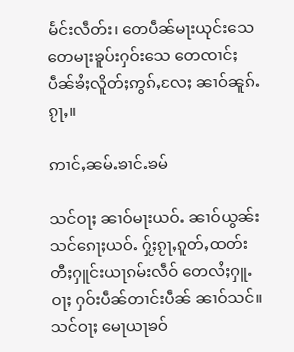မႅင်းလဵတ်း၊ တေပဵၼ်မႃးယုင်းသေ တေမႃးၶူပ်းႁဝ်းသေ တေၸၢင်ႈပဵၼ်ၶႆႈလိူတ်ႈဢွၵ်ႇလႄႈ ၼၢဝ်ၼူၵ်ႉၵႂႃႇ။

ဢၢင်ႇၼမ်ႉၶၢင်ႉၶမ်

သင်ဝႃႈ ၼၢဝ်မႃးယဝ်ႉ ၼၢဝ်ယွၼ်းသင်ၵေႃႈယဝ်ႉ ႁႂ်ႈၵႂႃႇၵူတ်ႇထတ်း တီႈႁူင်းယႃၵမ်းလဵဝ် တေလႆႈႁူႉဝႃႈ ႁဝ်းပဵၼ်တၢင်းပဵၼ် ၼၢဝ်သင်။ သင်ဝႃႈ မေႃယႃၶဝ်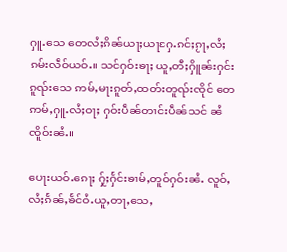ႁူႉသေ တေလႆႈၵိၼ်ယႃႈယႃႁႄႉၵင်ႈၵႂႃႇလႆႈၵမ်းလဵဝ်ယဝ်ႉ။ သင်ႁဝ်းၶႃႈ ယူႇတီႈႁိူၼ်းႁင်း ၵူၺ်းသေ ဢမ်ႇမႃးၵူတ်ႇထတ်းတူၺ်းၸိုင် တေဢမ်ႇႁူႉလႆႈဝႃႈ ႁဝ်းပဵၼ်တၢင်းပဵၼ်သင် ၼႆၸိူဝ်းၼႆႉ။

ပေႃးယဝ်ႉၵေႃႈ ႁႂ်ႈႁႅင်းၶၢမ်ႇတူဝ်ႁဝ်းၼႆႉ လူဝ်ႇလႆႈၵႅၼ်ႇၶႅင်ဝႆႉယူႇတႃႇသေႇ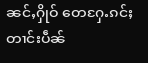ၼင်ႇႁိုဝ် တေႁႄႉၵင်ႈတၢင်းပဵၼ်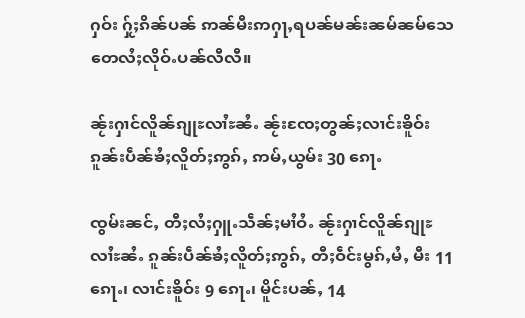ႁဝ်း ႁႂ်ႈၵိၼ်ပၼ် ဢၼ်မီးဢႁႃႇရပၼ်မၼ်းၼမ်ၼမ်သေ တေလႆႈလိုဝ်ႉပၼ်လီလီ။

ၼႂ်းႁၢင်လိူၼ်ၵျုႊလၢႆႊၼႆႉ ၼႂ်းၸႄႈတွၼ်ႈလၢင်းၶိူဝ်း ၵူၼ်းပဵၼ်ၶႆႈလိူတ်ႈဢွၵ်ႇ ဢမ်ႇယွမ်း 30 ၵေႃႉ

ၸွမ်းၼင်ႇ တီႈလႆႈႁူႉသဵၼ်ႈမၢႆဝႆႉ ၼႂ်းႁၢင်လိူၼ်ၵျုႊလၢႆႊၼႆႉ ၵူၼ်းပဵၼ်ၶႆႈလိူတ်ႈဢွၵ်ႇ တီႈဝဵင်းမွၵ်ႇမႆႇ မီး 11 ၵေႃႉ၊ လၢင်းၶိူဝ်း 9 ၵေႃႉ၊ မိူင်းပၼ်ႇ 14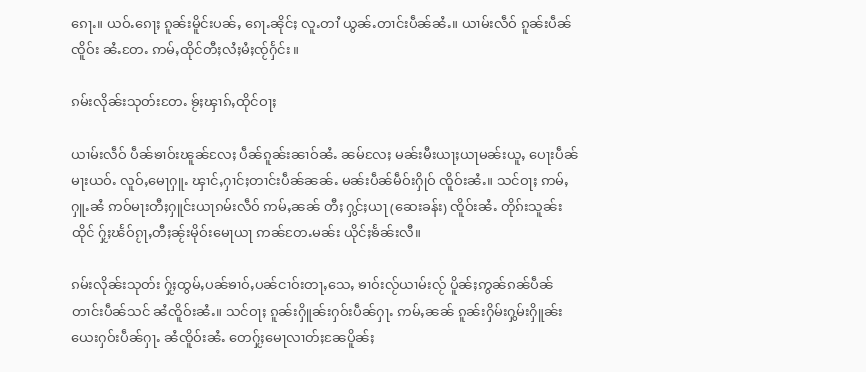ၵေႃႉ။ ယဝ်ႉၵေႃႈ ၵူၼ်းမိူင်းပၼ်ႇ ၵေႃႉၼိုင်ႈ လူႉတၢႆ ယွၼ်ႉတၢင်းပဵၼ်ၼႆႉ။ ယၢမ်းလဵဝ် ၵူၼ်းပဵၼ်ၸိူဝ်း ၼႆႉတႄႉ ဢမ်ႇထိုင်တီႈလႆႈမႆႈၸႂ်ႁႅင်း။

ၵမ်းလိုၼ်းသုတ်းတႄႉ ၶႂ်ႈၾၢၵ်ႇထိုင်ဝႃႈ

ယၢမ်းလဵဝ် ပဵၼ်ၶၢဝ်းၽူၼ်လႄႈ ပဵၼ်ၵူၼ်းၼၢဝ်ၼႆႉ ၼမ်လႄႈ မၼ်းမီးယႃႈယႃမၼ်းယူႇ ပေႃးပဵၼ်မႃးယဝ်ႉ လူဝ်ႇမေႃႁူႉ ၾၢင်ႇႁၢင်ႈတၢင်းပဵၼ်ၼၼ်ႉ မၼ်းပဵၼ်မဵဝ်းႁိုဝ် ၸိူဝ်းၼႆႉ။ သင်ဝႃႈ ဢမ်ႇႁူႉၼႆ ဢဝ်မႃးတီႈႁူင်းယႃၵမ်းလဵဝ် ဢမ်ႇၼၼ် တီႈ ႁွင်ႈယႃ (ဆေးခန်း) ၸိူဝ်းၼႆႉ တိုၵ်းသူၼ်းထိုင် ႁႂ်ႈၽႅဝ်ၵႂႃႇတီႈၼႂ်းမိုဝ်းမေႃယႃ ဢၼ်တႄႉမၼ်း ယိုင်ႈၶႅၼ်းလီ။

ၵမ်းလိုၼ်းသုတ်း ႁႂ်ႈထွမ်ႇပၼ်ၶၢဝ်ႇပၼ်ငၢဝ်းတႃႇသေႇ ၶၢဝ်းလႂ်ယၢမ်းလႂ် ပိူၼ်ႈဢွၼ်ၵၼ်ပဵၼ်တၢင်းပဵၼ်သင် ၼႆၸိူဝ်းၼႆႉ။ သင်ဝႃႈ ၵူၼ်းႁိူၼ်းႁဝ်းပဵၼ်ႁႃႉ ဢမ်ႇၼၼ် ၵူၼ်းႁိမ်းႁွမ်းႁိူၼ်းယေးႁဝ်းပဵၼ်ႁႃႉ ၼႆၸိူဝ်းၼႆႉ တေႁႂ်ႈမေႃလၢတ်ႈၼႄပိူၼ်ႈ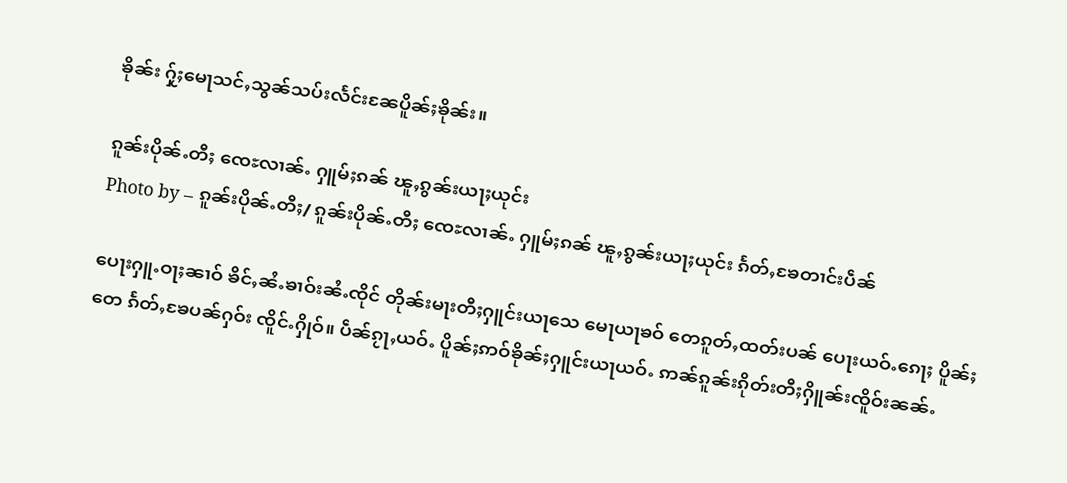ၶိုၼ်း ႁႂ်ႈမေႃသင်ႇသွၼ်သပ်းလႅင်းၼႄပိူၼ်ႈၶိုၼ်း။

ၵူၼ်းပိုၼ်ႉတီႈ ၸေႊလၢၼ်ႉ ႁူမ်ႈၵၼ် ၽူႇၵွၼ်းယႃႈယုင်း
Photo by – ၵူၼ်းပိုၼ်ႉတီႈ/ ၵူၼ်းပိုၼ်ႉတီႈ ၸေႊလၢၼ်ႉ ႁူမ်ႈၵၼ် ၽူႇၵွၼ်းယႃႈယုင်း ၵႅတ်ႇၶႄတၢင်းပဵၼ်

ပေႃးႁူႉဝႃႈၼၢဝ် ၶိင်ႇၼႆႉၶၢဝ်းၼႆႉၸိုင် တိုၼ်းမႃးတီႈႁူင်းယႃသေ မေႃယႃၶဝ် တေၵူတ်ႇထတ်းပၼ် ပေႃးယဝ်ႉၵေႃႈ ပိူၼ်ႈတေ ၵႅတ်ႇၶႄပၼ်ႁဝ်း ၸိူင်ႉႁိုဝ်။ ပဵၼ်ၵႂႃႇယဝ်ႉ ပိူၼ်ႈဢဝ်ၶိုၼ်ႈႁူင်းယႃယဝ်ႉ ဢၼ်ၵူၼ်းၵိုတ်းတီႈႁိူၼ်းၸိူဝ်းၼၼ်ႉ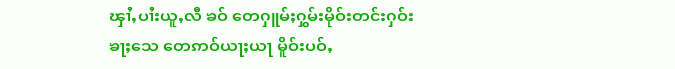ၾၢႆႇပၢႆးယူႇလီ ၶဝ် တေႁူမ်ႈႁွမ်းမိုဝ်းတင်းႁဝ်းၶႃႈသေ တေဢဝ်ယႃႈယႃ မိူဝ်းပဝ်ႇ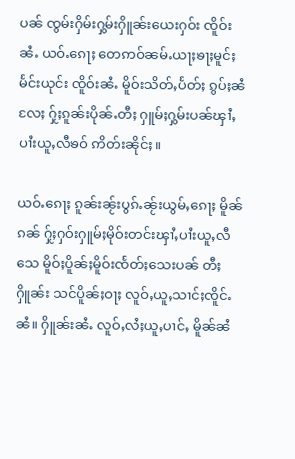ပၼ် ၸွမ်းႁိမ်းႁွမ်းႁိူၼ်းယေးႁဝ်း ၸိူဝ်းၼႆႉ ယဝ်ႉၵေႃႈ တေဢဝ်ၼမ်ႉယႃႈၶႃႈမူင်ႈမႅင်းယုင်း ၸိူဝ်းၼႆႉ မိူဝ်းသိတ်ႇပႅတ်ႈ ၵွပ်ႈၼႆလႄႈ ႁႂ်ႈၵူၼ်းပိုၼ်ႉတီႈ ႁူမ်ႈႁွမ်းပၼ်ၾၢႆႇပၢႆးယူႇလီၶဝ် ဢိတ်းၼိုင်ႈ။

ယဝ်ႉၵေႃႈ ၵူၼ်းၼႂ်းပွၵ်ႉၼႂ်းယွမ်ႇၵေႃႈ မိူၼ်ၵၼ် ႁႂ်ႈႁဝ်းႁူမ်ႈမိုဝ်းတင်းၾၢႆႇပၢႆးယူႇလီသေ မိူဝ်ႈပိူၼ်ႈမိူဝ်းၸႅတ်ႈသေးပၼ် တီႈ ႁိူၼ်း သင်ပိူၼ်ႈဝႃႈ လူဝ်ႇယူႇသၢင်ႈၸိူင်ႉၼႆ။ ႁိူၼ်းၼႆႉ လူဝ်ႇလႆႈယူႇပၢင်ႇ မိူၼ်ၼႆ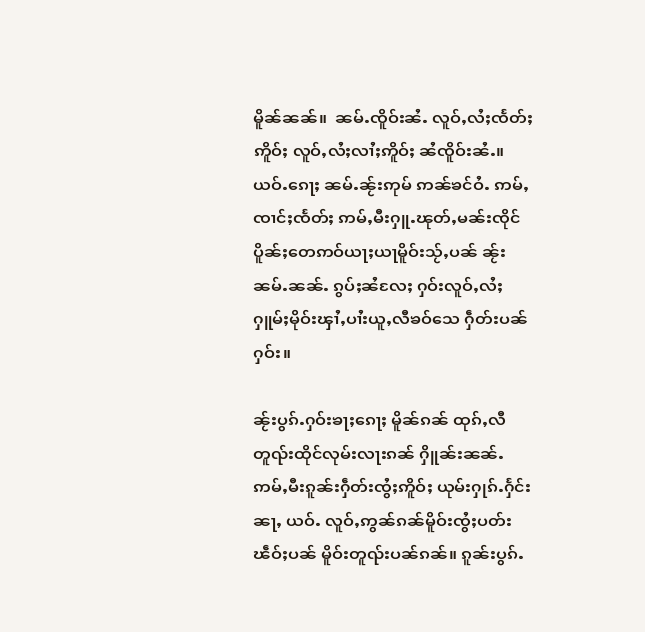မိူၼ်ၼၼ်။  ၼမ်ႉၸိူဝ်းၼႆႉ လူဝ်ႇလႆႈၸႅတ်ႈ ဢိူဝ်ႈ လူဝ်ႇလႆႈလၢႆႈဢိူဝ်ႈ ၼႆၸိူဝ်းၼႆႉ။ ယဝ်ႉၵေႃႈ ၼမ်ႉၼႂ်းဢုမ် ဢၼ်ၶင်ဝႆႉ ဢမ်ႇၸၢင်ႈၸႅတ်ႈ ဢမ်ႇမီးႁူႉၽုတ်ႇမၼ်းၸိုင် ပိူၼ်ႈတေဢဝ်ယႃႈယႃမိူဝ်းသႂ်ႇပၼ် ၼႂ်းၼမ်ႉၼၼ်ႉ ၵွပ်ႈၼႆလႄႈ ႁဝ်းလူဝ်ႇလႆႈႁူမ်ႈမိုဝ်းၾၢႆႇပၢႆးယူႇလီၶဝ်သေ ႁဵတ်းပၼ်ႁဝ်း။

ၼႂ်းပွၵ်ႉႁဝ်းၶႃႈၵေႃႈ မိူၼ်ၵၼ် ထုၵ်ႇလီတူၺ်းထိုင်လုမ်းလႃးၵၼ် ႁိူၼ်းၼၼ်ႉ ဢမ်ႇမီးၵူၼ်းႁဵတ်းၸွႆႈဢိူဝ်ႈ ယုမ်းႁုၵ်ႉႁႅင်းၼႃႇ ယဝ်ႉ လူဝ်ႇဢွၼ်ၵၼ်မိူဝ်းၸွႆႈပတ်းၽဵဝ်ႈပၼ် မိူဝ်းတူၺ်းပၼ်ၵၼ်။ ၵူၼ်းပွၵ်ႉ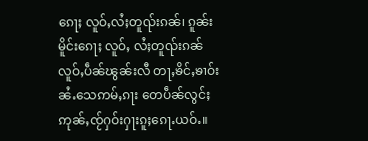ၵေႃႈ လူဝ်ႇလႆႈတူၺ်းၵၼ်၊ ၵူၼ်းမိူင်းၵေႃႈ လူဝ်ႇ လႆႈတူၺ်းၵၼ် လူဝ်ႇပဵၼ်ၽွၼ်းလီ တႃႇၶိင်ႇၶၢဝ်းၼႆႉသေဢမ်ႇၵႃး တေပဵၼ်လွင်ႈဢုၼ်ႇၸႂ်ႁဝ်းႁႃးၵူႈၵေႃႉယဝ်ႉ။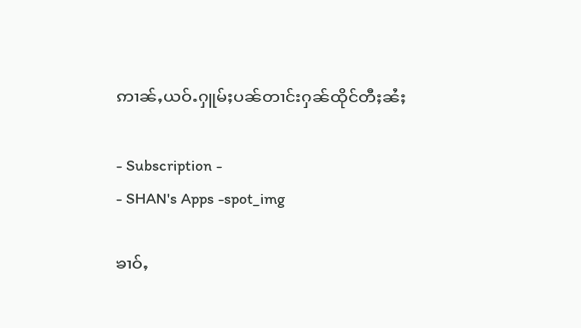ဢၢၼ်ႇယဝ်ႉႁူမ်ႈပၼ်တၢင်းႁၼ်ထိုင်တီႈၼႆႈ

- Subscription -
- SHAN's Apps -spot_img

ၶၢဝ်ႇ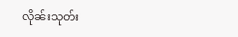လိုၼ်းသုတ်း